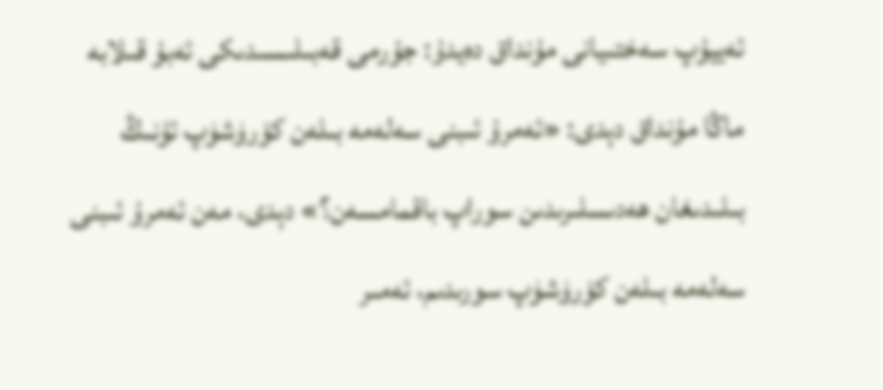ئەييۇپ سەختىيانى مۇنداق دەيدۇ: جۇرمى قەبىلىسىدىكى ئەبۇ قىلابە ماڭا مۇنداق دېدى: «ئەمرۇ ئىبنى سەلەمە بىلەن كۆرۈشۈپ ئۇنىڭ بىلىدىغان ھەدىسلىرىدىن سوراپ باقمامسەن؟» دېدى، مەن ئەمرۇ ئىبنى سەلەمە بىلەن كۆرۈشۈپ سورىدىم، ئەمىر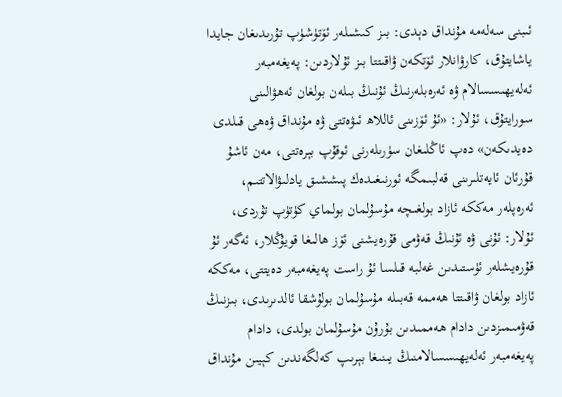ئىبنى سەلەمە مۇنداق دېدى: بىز كىشىلەر ئۆتۈشۈپ تۇرىدىغان جايدا ياشايتۇق، كارۋانلار ئۆتكەن ۋاقىتتا بىز ئۇلاردىن: پەيغەمبەر ئەلەيھىسسالام ۋە ئەرەبلەرنىڭ ئۇنىڭ بىلەن بولغان ئەھۋالىنى سورايتۇق، ئۇلار: «ئۇ ئۆزىنى ئاللاھ ئىۋەتتى ۋە مۇنداق ۋەھى قىلدى دەيدىكەن» دەپ ئاڭلىغان سۈرىلەرنى ئوقۇپ بېرەتتى، مەن ئاشۇ قۇرئان ئايەتلىرىنى قەلبىمگە ئورنىغىدەك پىششىق يادلىۋالاتتىم، ئەرەپلەر مەككە ئازاد بولغىچە مۇسۇلمان بولماي كۈتۈپ تۇردى، ئۇلار: ئۇنى ۋە ئۇنىڭ قەۋمى قۇرەيشنى ئۆز ھالىغا قويۇڭلار، ئەگەر ئۇ قۇرەيشلەر ئۈستىدىن غەلبە قىلسا ئۇ راست پەيغەمبەر دەيتتى، مەككە ئازاد بولغان ۋاقىتتا ھەممە قەبىلە مۇسۇلمان بولۇشقا ئالدىرىدى، بىزنىڭ قەۋمىمىزدىن دادام ھەممىدىن بۇرۇن مۇسۇلمان بولدى، دادام پەيغەمبەر ئەلەيھىسسالامنىڭ يىنىغا بېرىپ كەلگەندىن كېيىن مۇنداق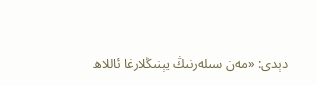دېدى: «مەن سىلەرنىڭ يېنىڭلارغا ئاللاھ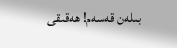بىلەن قەسەم! ھەقىقى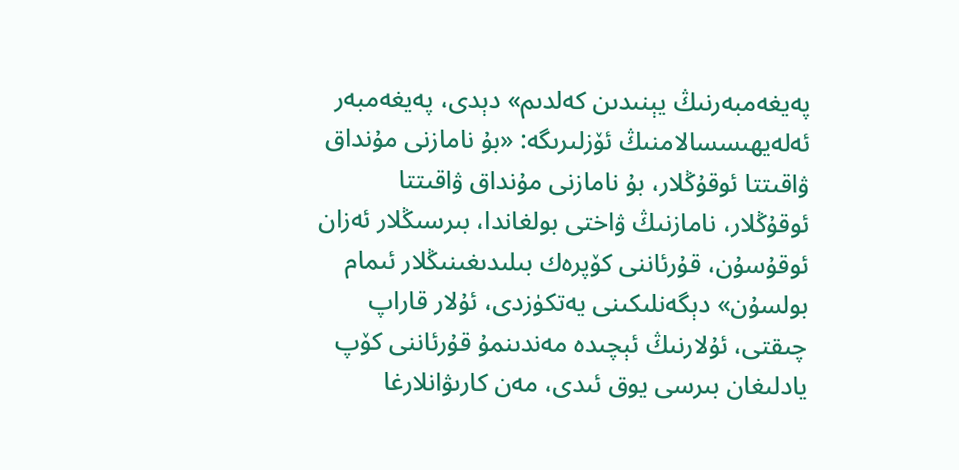پەيغەمبەرنىڭ يېنىدىن كەلدىم» دېدى، پەيغەمبەر ئەلەيھىسسالامنىڭ ئۆزلىرىگە: «بۇ نامازنى مۇنداق ۋاقىتتا ئوقۇڭلار، بۇ نامازنى مۇنداق ۋاقىتتا ئوقۇڭلار، نامازنىڭ ۋاختى بولغاندا، بىرسىڭلار ئەزان ئوقۇسۇن، قۇرئاننى كۆپرەك بىلىدىغىنىڭلار ئىمام بولسۇن» دېگەنلىكىنى يەتكۈزدى، ئۇلار قاراپ چىقتى، ئۇلارنىڭ ئېچىدە مەندىنمۇ قۇرئاننى كۆپ يادلىغان بىرسى يوق ئىدى، مەن كارىۋانلارغا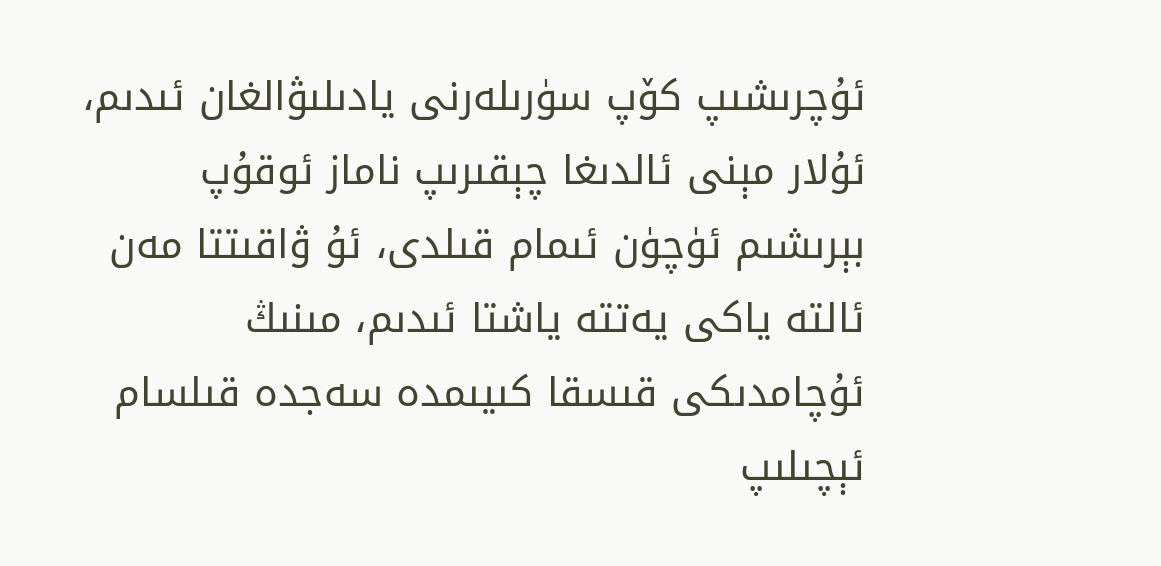ئۇچرىشىپ كۆپ سۈرىلەرنى يادىلىۋالغان ئىدىم، ئۇلار مېنى ئالدىغا چېقىرىپ ناماز ئوقۇپ بېرىشىم ئۈچۈن ئىمام قىلدى، ئۇ ۋاقىتتا مەن ئالتە ياكى يەتتە ياشتا ئىدىم، مىنىڭ ئۇچامدىكى قىسقا كىيىمدە سەجدە قىلسام ئېچىلىپ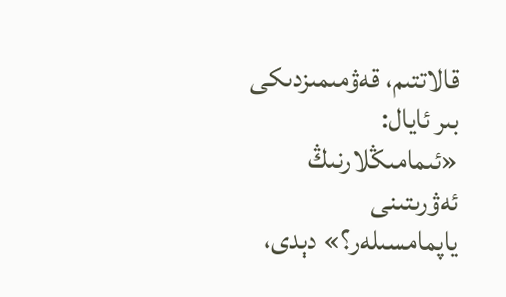قالاتتىم، قەۋمىمىزدىكى بىر ئايال: «ئىمامىڭلارنىڭ ئەۋرىتىنى ياپمامسىلەر؟» دېدى،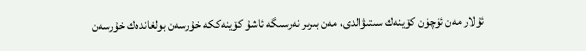ئۇلار مەن ئۈچۈن كۆينەك سىتىۋالدى، مەن بىرىر نەرسىگە ئاشۇ كۆينەككە خۇرسەن بولغاندەك خۇرسەن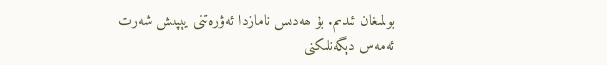بولمىغان ئىدىم. بۇ ھەدىس نامازدا ئەۋرەتنى يېپىش شەرت ئەمەس دېگەنلىكنى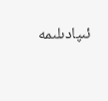ئىپادىلىمە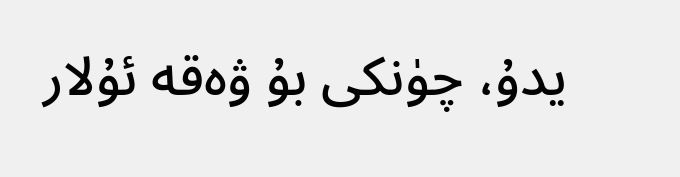يدۇ، چۈنكى بۇ ۋەقە ئۇلار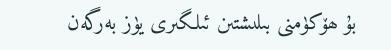بۇ ھۆكۈمنى بىلىشتىن ئىلگىرى يۈز بەرگەن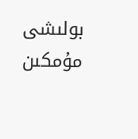بولىشى مۇمكىن